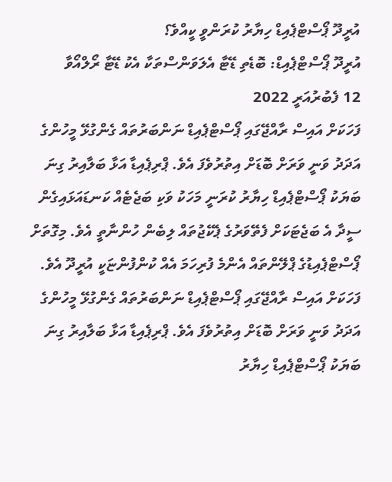އުރީދޫ ޕޯސްޓްޕެއިޑް ހިޔާރު ކުރަންވީ ކީއްވެ؟
އުރީދޫ ޕޯސްޓްޕެއިޑް: ބޮޑެތި ޑޭޓާ އެލަވަންސްތަކާ އެކު ޑޭޓާ ރޯލްއޯވާ
12 ފެބުރުއަރީ 2022
ފަހަކަށް އައިސް ރާއްޖޭގައި ޕޯސްޓްޕެއިޑް ނަންބަރުތައް ގެންގުޅޭ މީހުންގެ އަދަދު ވަނީ ވަރަށް ބޮޑަށް އިތުރުވެފަ އެވެ. ޕްރިޕެއިޑާ އަޅާ ބަލާއިރު ގިނަ ބަޔަކު ޕޯސްޓްޕެއިޑް ހިޔާރު ކުރަނީ މަހަކު ވަކި ބަޖެޓެއް ކަނޑައަޅައިގެން ސީދާ އެ ބަޖެޓަކަށް ފެތޭވަރުގެ ޕެކޭޖުތައް ލިބެން ހުންނާތީ އެވެ. މިގޮތަށް ޕޯސްޓްޕެއިޑުގެ ޕްލޭންތައް އެންމެ ފުރިހަމަ އެއް ކުންފުންޏަކީ އުރީދޫ އެވެ.
ފަހަކަށް އައިސް ރާއްޖޭގައި ޕޯސްޓްޕެއިޑް ނަންބަރުތައް ގެންގުޅޭ މީހުންގެ އަދަދު ވަނީ ވަރަށް ބޮޑަށް އިތުރުވެފަ އެވެ. ޕްރިޕެއިޑާ އަޅާ ބަލާއިރު ގިނަ ބަޔަކު ޕޯސްޓްޕެއިޑް ހިޔާރު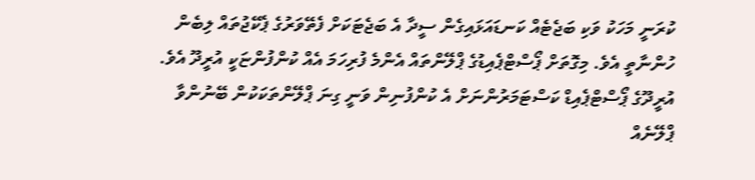ކުރަނީ މަހަކު ވަކި ބަޖެޓެއް ކަނޑައަޅައިގެން ސީދާ އެ ބަޖެޓަކަށް ފެތޭވަރުގެ ޕެކޭޖުތައް ލިބެން ހުންނާތީ އެވެ. މިގޮތަށް ޕޯސްޓްޕެއިޑުގެ ޕްލޭންތައް އެންމެ ފުރިހަމަ އެއް ކުންފުންޏަކީ އުރީދޫ އެވެ.
އުރީދޫގެ ޕޯސްޓްޕެއިޑް ކަސްޓަމަރުންނަށް އެ ކުންފުނިން ވަނީ ގިނަ ޕްލޭންތަކަކުން ބޭނުންވާ ޕްލޭނެއް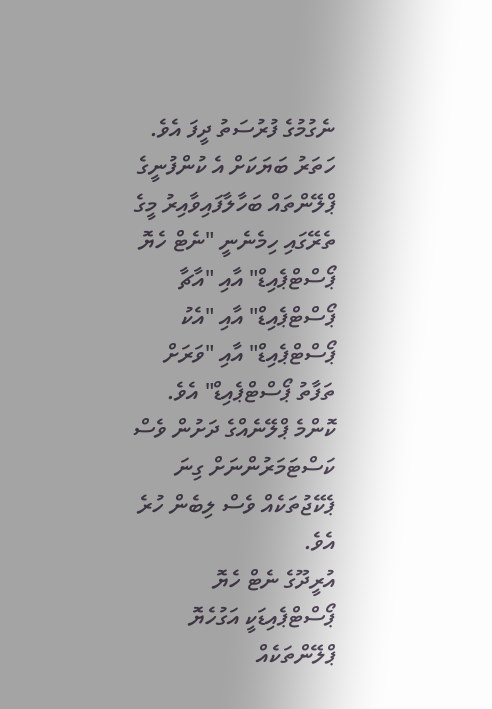ނެގުމުގެ ފުރުސަތު ދީފަ އެވެ. ހަތަރު ބަޔަކަށް އެ ކުންފުނީގެ ޕްލޭންތައް ބަހާލާފައިވާއިރު މީގެ ތެރޭގައި ހިމެނެނީ "ނެޓް ހެޔޮ ޕޯސްޓްޕެއިޑް" އާއި "އާޗާ ޕޯސްޓްޕެއިޑް" އާއި "އެކު ޕޯސްޓްޕެއިޑް" އާއި "ވަރަށް ތަފާތު ޕޯސްޓްޕެއިޑް" އެވެ. ކޮންމެ ޕްލޭނެއްގެ ދަށުން ވެސް ކަސްޓަމަރުންނަށް ގިނަ ޕެކޭޖުތަކެއް ވެސް ލިބެން ހުރެ އެވެ.
އުރީދޫގެ ނެޓް ހެޔޮ ޕޯސްޓްޕެއިޑަކީ އަގުހެޔޮ ޕްލޭންތަކެއް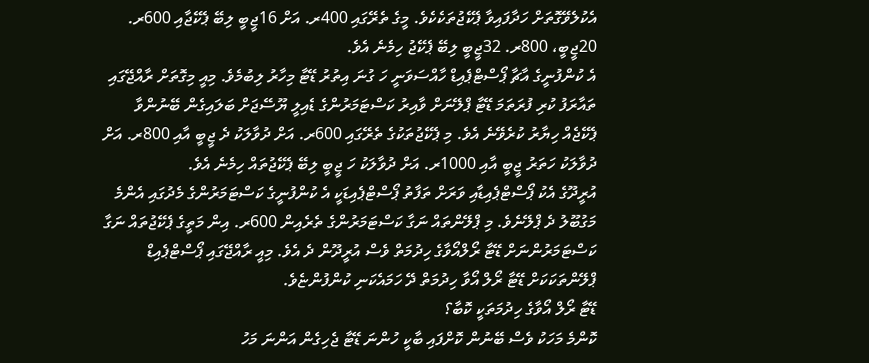އެކުލެވޭގޮތަށް ހަދާފައިވާ ޕެކޭޖުތަކެކެވެ. މީގެ ތެރޭގައި 400ރ. އަށް 16ޖީބީ ލިބޭ ޕެކޭޖާއި 600ރ. 20ޖީބީ، 800ރ. 32ޖީބީ ލިބޭ ޕެކޭޖު ހިމެނެ އެވެ.
އެ ކުންފުނީގެ އާޗާ ޕޯސްޓްޕެއިޑް ހާއްސަވަނީ ހަ ގުނަ އިތުރު ޑޭޓާ މިހާރު ލިބުމެވެ. މިއީ މިގޮތަށް ރާއްޖޭގައި ތައާރަފު ކުރި ފުރަތަމަ ޑޭޓާ ޕްލޭނަށް ވާއިރު ކަސްޓަމަރުންގެ ޑެއިލީ ޔޫސޭޖަށް ބަލައިގެން ބޭނުންވާ ޕެކޭޖެއް ހިޔާރު ކުރެވޭނެ އެވެ. މި ޕެކޭޖުތަކުގެ ތެރޭގައި 600ރ. އަށް ދުވާލަކު ދެ ޖީބީ އާއި 800ރ. އަށް ދުވާލަކު ހަތަރު ޖީބީ އާއި 1000ރ. އަށް ދުވާލަކު ހަ ޖީބީ ލިބޭ ޕެކޭޖުތައް ހިމެނެ އެވެ.
އުރީދޫގެ އެކު ޕޯސްޓްޕެއިޑާއި ވަރަށް ތަފާތު ޕޯސްޓްޕެއިޑަކީ އެ ކުންފުނީގެ ކަސްޓަމަރުންގެ މެދުގައި އެންމެ މަގުބޫލު ދެ ޕްލޭނެވެ. މި ޕްލޭންތައް ނަގާ ކަސްޓަމަރުންގެ ތެރެއިން 600ރ. އިން މަތީގެ ޕެކޭޖުތައް ނަގާ ކަސްޓަމަރުންނަށް ޑޭޓާ ރޯލްއޯވާގެ ހިދުމަތް ވެސް އުރީދޫން ދެ އެވެ. މިއީ ރާއްޖޭގައި ޕޯސްޓްޕެއިޑް ޕްލޭންތަކަކަށް ޑޭޓާ ރޯލް އޯވާ ހިދުމަތް ދޭ ހަމައެކަނި ކުންފުންޏެވެ.
ޑޭޓާ ރޯލް އޯވާގެ ހިދުމަތަކީ ކޮބާ؟
ކޮންމެ މަހަކު ވެސް ބޭނުން ކޮށްފައި ބާކީ ހުންނަ ޑޭޓާ ޖެހިގެން އަންނަ މަހު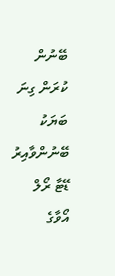ބޭނުން ކުރަން ގިނަ ބަޔަކު ބޭނުންވާއިރު ޑޭޓާ ރޯލް އޯވާގެ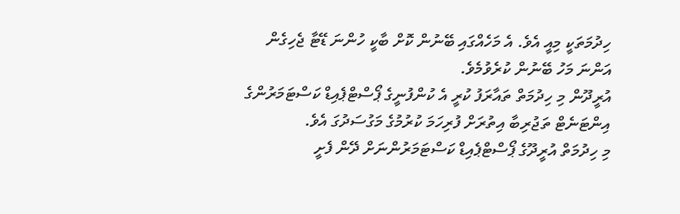ހިދުމަތަކީ މިއީ އެވެ. އެ މަހެއްގައި ބޭނުން ކޮށް ބާކީ ހުންނަ ޑޭޓާ ޖެހިގެން އަންނަ މަހު ބޭނުން ކުރެވުމެވެ.
އުރީދޫން މި ހިދުމަތް ތައާރަފު ކުރީ އެ ކުންފުނީގެ ޕޯސްޓްޕެއިޑް ކަސްޓަމަރުންގެ އިންޓަނެޓް ތަޖުރިބާ އިތުރަށް ފުރިހަމަ ކުރުމުގެ މަގުސަދުގަ އެވެ.
މި ހިދުމަތް އުރީދޫގެ ޕޯސްޓްޕެއިޑް ކަސްޓަމަރުންނަށް ދޭން ފެށީ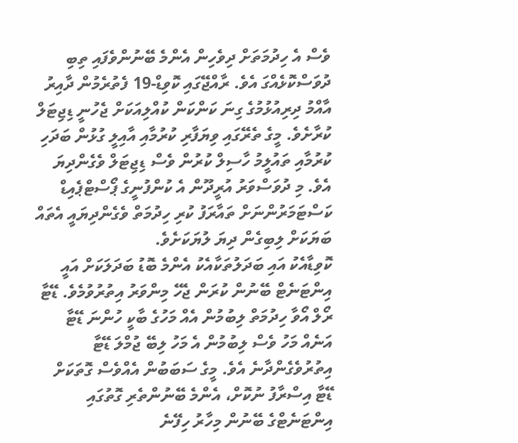ވެސް އެ ހިދުމަތަށް ދިވެހިން އެންމެ ބޭނުންވެފައި ތިބި ދުވަސްކޮޅެއްގަ އެވެ. ރާއްޖޭގައި ކޮވިޑް-19 ފެތުރެމުން ދާއިރު އާއްމު ދިރިއުޅުމުގެ ގިނަ ކަންކަން ކުއްލިއަކަށް ޖެހުނީ ޑިޖިޓަލް ކުރާށެވެ. މީގެ ތެރޭގައި ވިޔަފާރި ކުރުމާއި އާއިލީ ގުޅުން ބަދަހި ކުރުމާއި ތައުލީމު ހާސިލް ކުރުން ވެސް ޑިޖިޓަލް ވެގެންދިޔަ އެވެ. މި ދުވަސްވަރު އުރީދޫން އެ ކުންފުނީގެ ޕޯސްޓްޕެއިޑް ކަސްޓަމަރުންނަށް ތައާރަފު ކުރި ހިދުމަތް ވެގެންދިޔައީ އެތައް ބަޔަކަށް ލިބިގެން ދިޔަ ލުޔަކަށެވެ.
ކޮވިޑާއެކު އައި ބަދަލުތަކާއެކު އެންމެ ބޮޑު ބަދަލަކަށް އައީ އިންޓަނެޓް ބޭނުން ކުރަން ޖެހޭ މިންވަރު އިތުރުވުމެވެ. ޑޭޓާ ރޯލް އޯވާ ހިދުމަތް ލިބުމުން އެއް މަހުގެ ބާކީ ހުންނަ ޑޭޓާ އަނެއް މަހު ވެސް ލިބުމުން އެ މަހު ލިބޭ ޖުމްލަ ޑޭޓާ އިތުރުވެގެންދާނެ އެވެ. މީގެ ސަބަބުން އެއްވެސް ގޮތަކަށް ޑޭޓާ އިސްރާފު ނުކޮށް، އެންމެ ބޭނުންތެރި ގޮތުގައި އިންޓަނެޓްގެ ބޭނުން މިހާރު ހިފޭނެ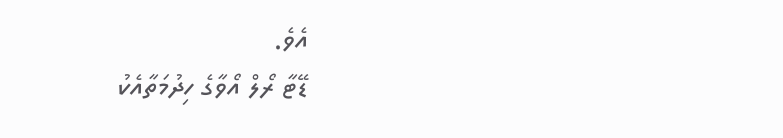އެވެ.
ޑޭޓާ ރޯލް އޯވާގެ ހިދުމަތާއެކު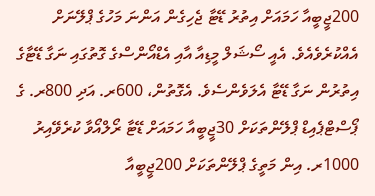200ޖީބީއާ ހަމައަށް އިތުރު ޑޭޓާ ޖެހިގެން އަންނަ މަހުގެ ޕްލޭނަށް އެއްކުރެވެއެވެ. އެއީ ސޯޝަލް މީޑިއާ އާއި އެޑްއޯންސްގެ ގޮތުގައި ނަގާ ޑޭޓާގެ އިތުރުން ނަގާ ޑޭޓާ އެލަވެންސެވެ. އެގޮތުން، 600ރ. އަދި 800ރ. ގެ ޕޯސްޓްޕެއިޑް ޕްލޭންތަކަށް 30ޖީބީއާ ހަމައަށް ޑޭޓާ ރޯލްއޯވާ ކުރެވޭއިރު 1000ރ. އިން މަތީގެ ޕްލޭންތަކަށް 200ޖީބީއާ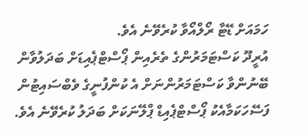ހަމައަށް ޑޭޓާ ރޯލްއޯވާ ކުރެވޭނެ އެވެ.
އުރީދޫ ކަސްޓަމަރުންގެ ތެރެއިން ޕޯސްޓްޕެއިޑަށް ބަދަލުވާން ބޭނުންވާ ކަސްޓަމަރުންނަށް އެ ކުންފުނީގެ ވެބްސައިޓުން ފަސޭހަކަމާއެކު ޕޯސްޓްޕެއިޑް ޕްލޭނަކަށް ބަދަލު ކުރެވޭނެ އެވެ.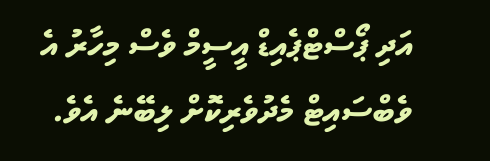އަދި ޕޯސްޓްޕެއިޑް އީސީމް ވެސް މިހާރު އެ ވެބްސައިޓް މެދުވެރިކޮށް ލިބޭނެ އެވެ.